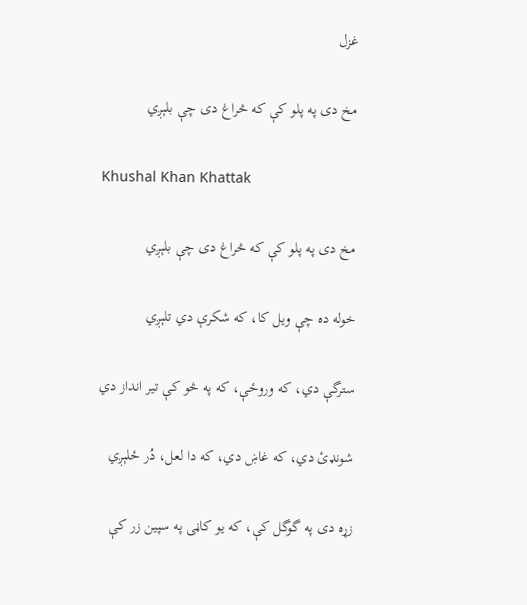غزل

مخ دی په پلو کې که څراغ دی چې بلېږي

Khushal Khan Khattak

مخ دی په پلو کې که څراغ دی چې بلېږي

خوله ده چې ويل کا، که شکرې دي تلېږي

سترگې دي، که وروځې، که په څو کې تير انداز دي

شونډئ دي، که غاښ دي، که دا لعل، دُر ځلېږي

زړه دی په گوگل کې، که يو کاڼی په سپين زر کې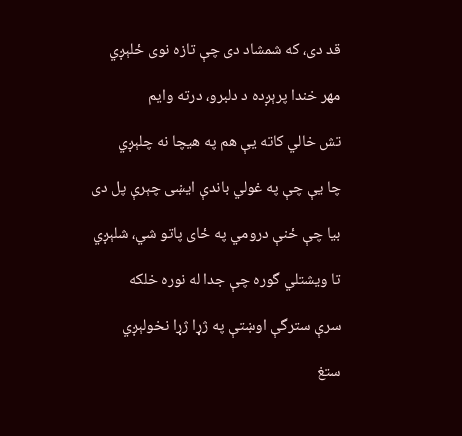قد دی، که شمشاد دی چې تازه نوی ځلېږي

مهر خندا پرېږده د دلبرو، درته وايم

تش خالي کاته يې هم په هيچا نه چلېږي

چا يې چې په غولي باندې ايښی چېرې پل دی

بيا چې ځنې درومي په ځای پاتو شي، شلېږي

تا ويشتلي گوره چې جدا له نوره خلکه

سرې سترگې اوښتې په ژړا ژړا نخولېږي

ستغ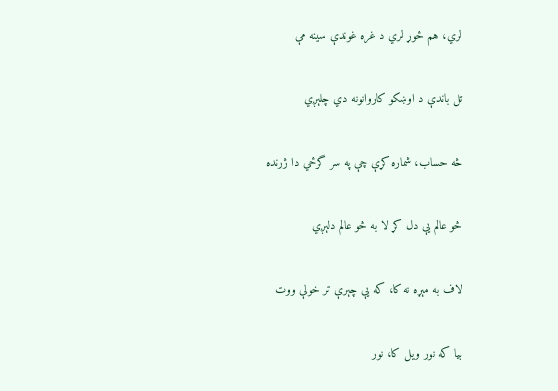لري، هم ځوړ لري د غره غوندې سينه مې

تل باندې د اوښکو کاروانونه دي چلېږي

څه حساب، شماره کړې چې په سر گرځي دا ژرنده

څو عالم يې دل کړ لا به څو عالم دلېږي

لاف به مېړه نه کا، که يې چېرې تر خولې ووت

بيا که نور ويل کا، نور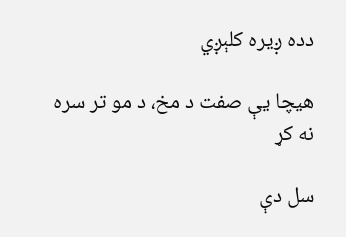دده ږيره کلېږي

هيچا يې صفت د مخ، د مو تر سره نه کړ

سل دې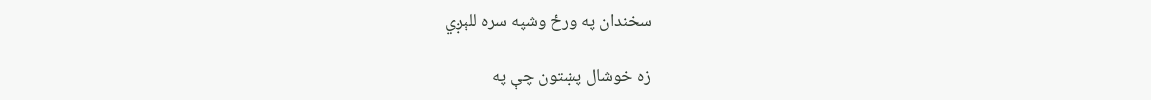سخندان په ورځ وشپه سره للېږي

زه خوشال پښتون چې په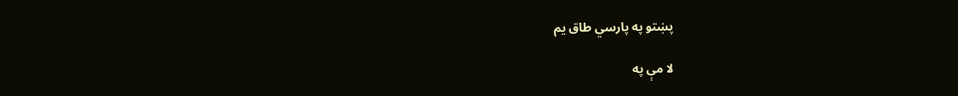پښتو په پارسي طاق يم

لا مې په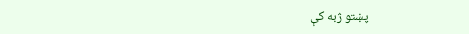پښتو ژبه کې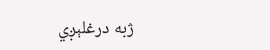ژبه درغلېږي